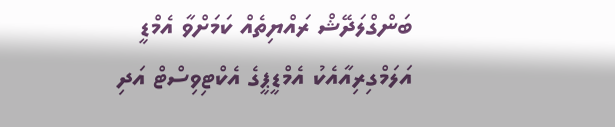ބަންގްލަދޭޝް ރައްޔިތެއް ކަމަށްވާ އެމްޑީ އަލަމްގިރިއާއެކު އެމްޑީޕީގެ އެކްޓިވިސްޓް އަދި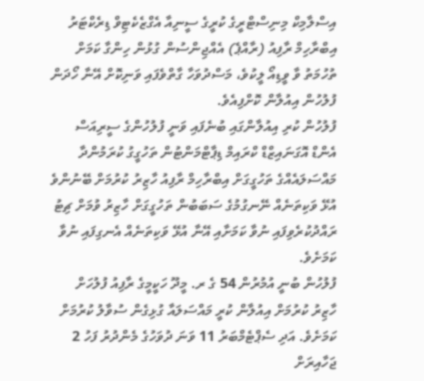އިސްލާމިކް މިނިސްޓްރީގެ ކުރީގެ ސީނިއާ އެގްޒެކެޓިވް ޑިރެކްޓަރު އިބްރާހިމް ރާފިއު (ރާއްޕެ) އެއްޖިންސުން ގުޅުން ހިންގާ ކަމަށް ތުހުމަތު ވާ ވީޑިއޯ ލީކުވެ، މަސްދުވަހާ ގާތްވެފައި ވަނިކޮށް އޭނާ ހޯދަން ފުލުހުން އިއުލާން ކޮށްފިއެވެ.
ފުލުހުން ކުރި އިއުލާންގައި ބުނެފައި ވަނީ ފުލުހުންގެ ސީރިއަސް އެންޑް އޮގަނައިޒްޑް ކްރައިމް ޑިޕާޓްމަންޓުން ތަހުގީގު ކުރަމުންދާ މައްސަލައެއްގެ ތަހުގީގަށް އިބްރާހިމް ރާފިއު ހާޒިރު ކުރުމަށް ބޭނުންވެ އުޅޭ ވަކިތަނެއް ނޭނގުމުގެ ސަބަބުން ތަހުގީގަށް ހާޒިރު ވުމަށް ޗިޓު ރައްދުކުރެވިފައި ނުވާ ކަމަށާއި އޭނާ އުޅޭ ވަކިތަނެއް އެނގިފައި ނުވާ ކަމަށެވެ.
ފުލުހުން ބުނީ އުމުރުން 54 ގެ ރ. މީދޫ ހަކީމީގެ ރާފިއު ފުލުހަށް ހާޒިރު ކުރުމަށް އިއުލާން ކުރީ މައްސަލައާ ގުޅިގެން ސުވާލު ކުރުމަށް ކަމަށެވެ. އަދި ސެޕްޓެމްބަރު 11 ވަނަ ދުވަހުގެ މެންދުރު ފަހު 2 ޖަހާއިރަށް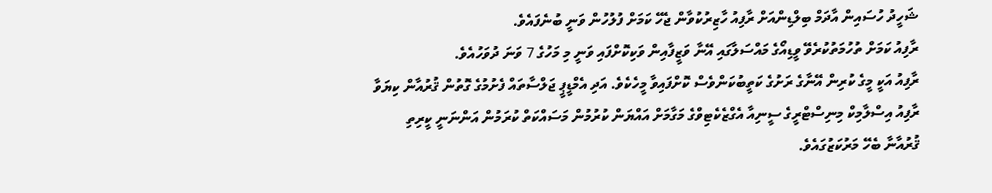ޝަހީދު ހުސައިން އާދަމް ބިލްޑިންއަށް ރާފިއު ހާޒިރުކުވާން ޖެހޭ ކަމަށް ފުލުހުން ވަނީ ބުނެފައެވެ.
ރާފިއު ކަމަށް ތުހުމަތުކުރެވޭ ވީޑިއޯގެ މައްސަލާގައި އޭނާ ވަޒީފާއިން ވަކިކޮށްފައި ވަނީ މި މަހުގެ 7 ވަނަ ދުވަހުއެވެ.
ރާފިއު އަކީ މީގެ ކުރިން އޭނާގެ ރަށުގެ ކަތީބުކަންވެސް ކޮށްފައިވާ މީހެކެވެ. އަދި އެމްޑީޕީ ޖަލްސާތައް ފެށުމުގެ ގޮތުން ޤުރުއާން ކިޔަވާ ރާފިއު އިސްލާމިކް މިނިސްޓްރީގެ ސީނިއާ އެގްޒެކެޓިވްގެ މަގާމަށް އައްޔަން ކުރުމުން މަސައްކަތް ކުރަމުން އަންނަނީ ކީރިތި ޤުރުއާނާ ބެހޭ މަރުކަޒުގައެވެ.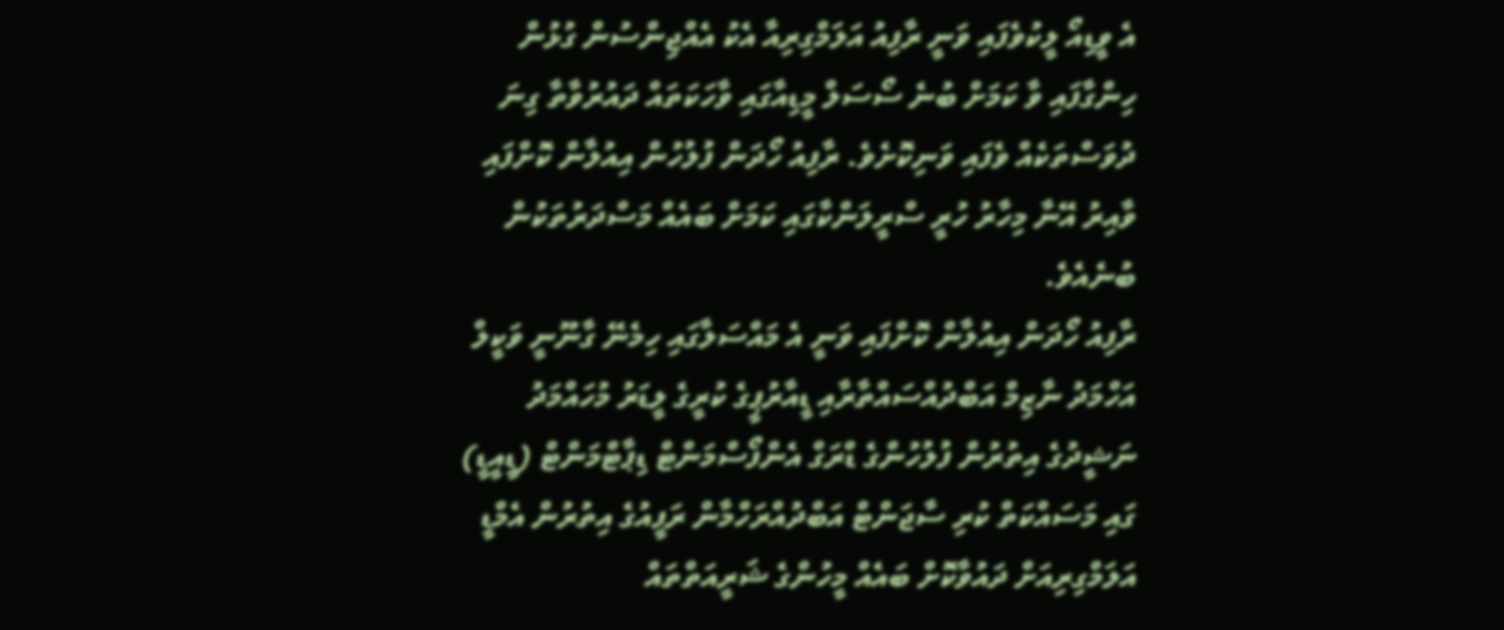އެ ވީޑިއޯ ލީކުވެފައި ވަނީ ރާފިއު އަލަމްގިރިއާ އެކު އެއްޖިންސުން ގުޅުން ހިންގާފައި ވާ ކަމަށް ބުނެ ސޯސަލް މީޑިއާގައި ވާހަކަތައް ދައުރުވާތާ ގިނަ ދުވަސްތަކެއް ވެފައި ވަނިކޮށެވެ. ރާފިއު ހޯދަން ފުލުހުން އިއުލާން ކޮށްފައި ވާއިރު އޭނާ މިހާރު ހުރީ ސްރީލަންކާގައި ކަމަށް ބައެއް މަސްދަރުތަކުން ބުނެއެވެ.
ރާފިއު ހޯދަން އިއުލާން ކޮށްފައި ވަނީ އެ މައްސަލާގައި ހިމެނޭ ގާނޫނީ ވަކީލް އަހްމަދު ނާޒިމް އަބްދުއްސައްތާރާއި ޑީއާރުޕީގެ ކުރީގެ ލީޑަރު މުހައްމަދު ނަޝީދުގެ އިތުރުން ފުލުހުންގެ ޑްރަގް އެންފޯސްމަންޓް ޑިޕާޓްމަންޓް (ޑީއީޑީ) ގައި މަސައްކަތް ކުރި ސާޖަންޓް އަބްދުއްރަހްމާން ރަފީއުގެ އިތުރުން އެމްޑީ އަލަމްގިރިއަށް ދައުވާކޮށް ބައެއް މީހުންގެ ޝަރީއަތްތައް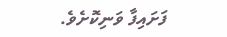ފަށައިފާ ވަނިކޮށެވެ.